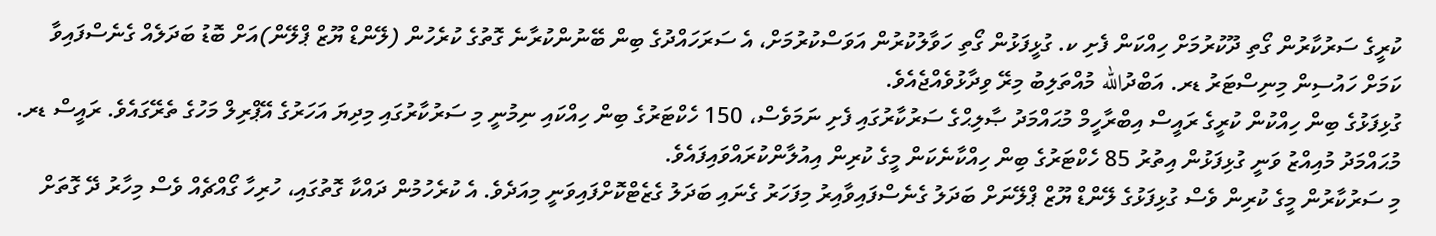ކުރީގެ ސަރުކާރުން ގޯތި ދޫކުރުމަށް ހިއްކަން ފެށި ކ. ގުޅީފަޅުން ގޯތި ހަވާލުކުރުން އަވަސްކުރުމަށް، އެ ސަރަހައްދުގެ ބިން ބޭނުންކުރާނެ ގޮތުގެ ކުރެހުން (ލޭންޑް ޔޫޒް ޕްލޭން)އަށް ބޮޑު ބަދަލެއް ގެނެސްފައިވާ ކަމަށް ހައުސިން މިނިސްޓަރު ޑރ. އަބްދުالله މުއްތަލިބު މިރޭ ވިދާޅުވެއްޖެއެވެ.
ގުޅިފަޅުގެ ބިން ހިއްކުން ކުރީގެ ރައީސް އިބްރާހީމް މުޙައްމަދު ޞާލިޙްގެ ސަރުކާރުގައި ފެށި ނަމަވެސް، 150 ހެކްޓަރުގެ ބިން ހިއްކައި ނިމުނީ މި ސަރުކާރުގައި މިދިޔަ އަހަރުގެ އޭޕްރިލް މަހުގެ ތެރޭގައެވެ. ރައީސް ޑރ. މުޙައްމަދު މުއިއްޒު ވަނީ ގުޅިފަޅުން އިތުރު 85 ހެކްޓަރުގެ ބިން ހިއްކާނެކަން މީގެ ކުރިން އިއުލާންކުރައްވައިފައެވެ.
މި ސަރުކާރުން މީގެ ކުރިން ވެސް ގުޅިފަޅުގެ ލޭންޑް ޔޫޒް ޕްލޭނަށް ބަދަލު ގެނެސްފައިވާއިރު މިފަހަރު ގެނައި ބަދަލު ގެޒެޓްކޮށްފައިވަނީ މިއަދެވެ. އެ ކުރެހުމުން ދައްކާ ގޮތުގައި، ހުރިހާ ގޯއްޗެއް ވެސް މިހާރު ދޭ ގޮތަށް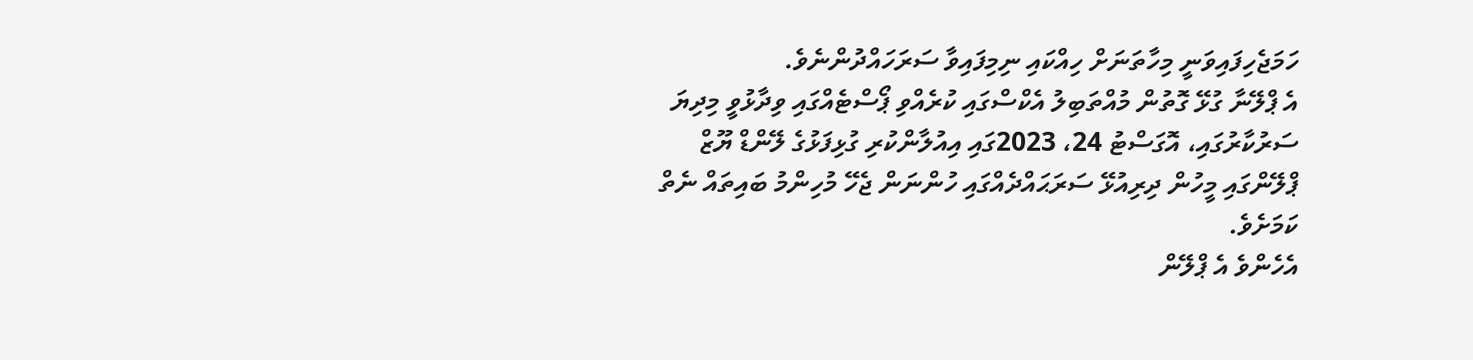ހަމަޖެހިފައިވަނީ މިހާތަނަށް ހިއްކައި ނިމިފައިވާ ސަރަހައްދުންނެވެ.
އެ ޕްލޭނާ ގުޅޭ ގޮތުން މުއްތަބިލު އެކްސްގައި ކުރެއްވި ޕޯސްޓެއްގައި ވިދާޅުވީ މިދިޔަ ސަރުކާރުގައި، އޮގަސްޓު 24، 2023ގައި އިއުލާންކުރި ގުޅިފަޅުގެ ލޭންޑް ޔޫޒް ޕްލޭންގައި މީހުން ދިރިއުޅޭ ސަރަޙައްދެއްގައި ހުންނަން ޖެހޭ މުހިންމު ބައިތައް ނެތް ކަމަށެވެ.
އެހެންވެ އެ ޕްލޭން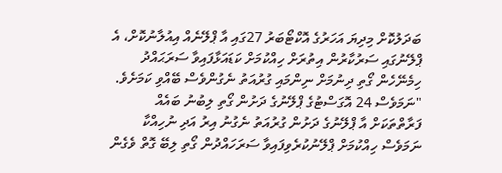ބަދަލުކޮށް މިދިޔަ އަހަރުގެ އޮކްޓޯބަރު 27ގައި އާ ޕްލޭނެއް އިއުލާނުކޮށް، އެ ޕްލޭނުގައި ސަރުކާރުން އިތުރަށް ހިއްކުމަށް ކަޑައަޅާފައިވާ ސަރަޙައްދު ހިމެނޭހެން ގޯތި ދިނުމަށް ނިންމައި ގުރުއަތު ނެގުންވެސް ބޭއްވި ކަމަށެވެ.
"ނަމަވެސް 24 އޮގަސްޓުގެ ޕްލޭނުގެ ދަށުން ގޯތި ލިބުނު ބައެއް ފަރާތްތަކަށް އާ ޕްލޭނުގެ ދަށުން ގުރުއަތު ނެގުނު އިރު އަދި ނުހިއްކާ ނަމަވެސް ހިއްކުމަށް ޕްލޭނުކުރެވިފައިވާ ސަރަހައްދުން ގޯތި ލިބޭ ގޮތް ވެގެން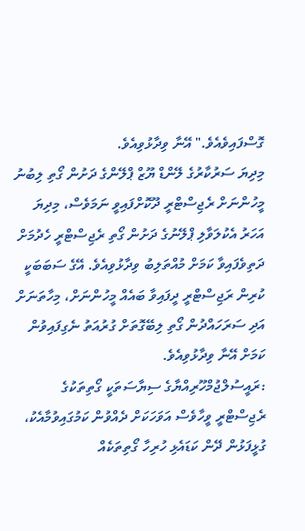ގޮސްފައިވެއެވެ." އޭނާ ވިދާޅުވިއެވެ.
މިދިޔަ ސަރުކާރުގެ ލޭންޑް ޔޫޒް ޕްލޭންގެ ދަށުން ގޯތި ލިބުނު މީހުންނަށް ރެޖިސްޓްރީ ދޫކޮށްފައިވީ ނަމަވެސް، މިދިޔަ އަހަރު އެކުލަވާލި ޕްލޭނުގެ ދަށުން ގޯތި ރެޖިސްޓްރީ ހެދުމަށް ދަތިވެފައިވާ ކަމަށް މުއްތަލިބު ވިދާޅުވިއެވެ. އޭގެ ސަބަބަކީ ކުރިން ރަޖިސްޓްރީ ދީފައިވާ ބައެއް މީހުންނަށް، މިހާތަނަށް އަދި ސަރަހައްދުން ގޯތި ލިބޭގޮތަށް ގުރުއަތު ނެގިފައިވުން ކަމަށް އޭނާ ވިދާޅުވިއެވެ.
:ރައީސުލްޖުމްހޫރިއްޔާގެ ސިޔާސަތަކީ ގޯތިތަކުގެ ރެޖިސްޓްރީ ވީހާވެސް އަވަހަކަށް ދެއްވުން ކަމުގައިވުމާއެކު، ގުޅީފަޅުން ދޭން ކަޑައެޅި ހުރިހާ ގޯތިތަކެއް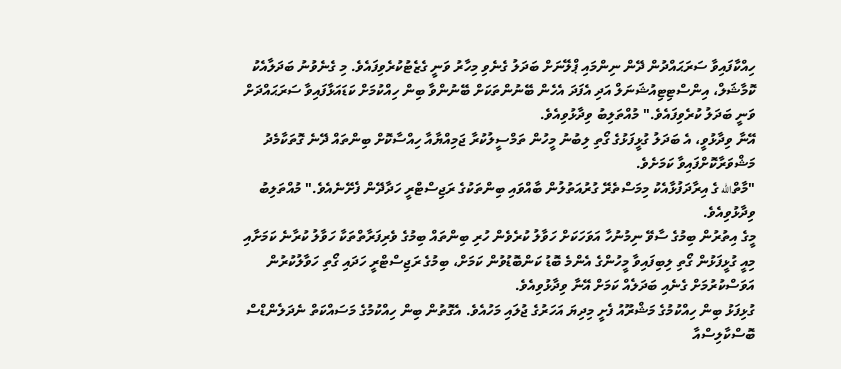ހިއްކާފައިވާ ސަރަޙައްދުން ދޭން ނިންމައި ޕްލޭނަށް ބަދަލު ގެނެވި މިހާރު ވަނީ ގެޒެޓުކުރެވިފައެވެ. މި ގެނެވުނު ބަދަލާއެކު ކޮމާޝަލް، އިންސްޓިޓިއުޝަނަލް އަދި އެފަދަ އެހެން ބޭނުންތަކަށް ބޭނުންވާ ބިން ހިއްކުމަށް ކަޑައަޅާފައިވާ ސަރަޙައްދަށް ވަނީ ބަދަލު ކުރެވިފައެވެ." މުއްތަލިބު ވިދާޅުވިއެވެ.
އޭނާ ވިދާޅުވީ، އެ ބަދަލު ގުޅީފަޅުގެ ގޯތި ލިބުނު މީހުން ތަމްސީލުކުރާ ޖަމިއްޔާއާ ހިއްސާކޮށް ބިންތައް ދޭނެ ގޮތަކާމެދު މަޝްވަރާކޮށްފައިވާ ކަމަށެވެ.
"މާތްالله ގެ އިރާދަފުޅާއެކު މިމަސްތެރޭ ގުރުއަތުލުން ބާއްވައި ބިންތަކުގެ ރަޖިސްޓްރީ ހަދާދޭން ފެށޭނެއެވެ." މުއްތަލިބު ވިދާޅުވިއެވެ.
މީގެ އިތުރުން ބިމުގެ ސާވޭ ނިމުނުހާ އަވަހަކަށް ހަވާލު ކުރެވެން ހުރި ބިންތައް ބިމުގެ ވެރިފަރާތްތަކާ ހަވާލު ކުރާނެ ކަމަށާއި މިއީ ގުޅީފަޅުން ގޯތި ލިބިފައިވާ މީހުންގެ އެންމެ ބޮޑު ކަންބޮޑުވުން ކަމަށް، ބިމުގެ ރަޖިސްޓްރީ ހަދައި ގޯތި ހަވާލުކުރުން އަވަސްކުރުމަށް ގެނެއި ބަދަލެއް ކަމަށް އޭނާ ވިދާޅުވިއެވެ.
ގުޅިފަޅު ބިން ހިއްކުމުގެ މަޝްރޫއު ފެށީ މިދިޔަ އަހަރުގެ ޖުލައި މަހުއެވެ. އެގޮތުން ބިން ހިއްކުމުގެ މަސައްކަތް ނެދަލެންޑްސް ބޮސްކާލިސްއާ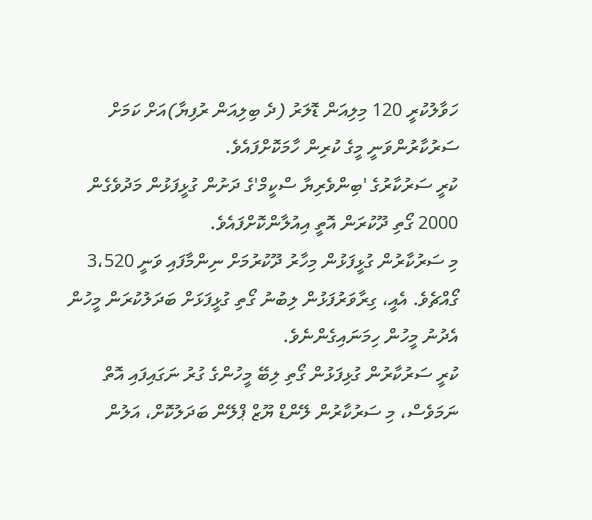ހަވާލުކުރީ 120 މިލިއަން ޑޮލަރު (ދެ ބިލިއަން ރުފިޔާ)އަށް ކަމަށް ސަރުކާރުންވަނީ މީގެ ކުރިން ހާމަކޮށްފައެވެ.
ކުރީ ސަރުކާރުގެ 'ބިންވެރިޔާ ސްކީމް'ގެ ދަށުން ގުޅީފަޅުން މަދުވެގެން 2000 ގޯތި ދޫކުރަން އޮތީ އިއުލާންކޮށްފައެވެ.
މި ސަރުކާރުން ގުޅީފަޅުން މިހާރު ދޫކުރުމަށް ނިންމާފައި ވަނީ 3،520 ގޯއްޗެވެ. އެއީ، ގިރާވަރުފަޅުން ލިބުނު ގޯތި ގުޅީފަޅަށް ބަދަލުކުރަން މީހުން އެދުނު މީހުން ހިމަނައިގެންނެވެ.
ކުރީ ސަރުކާރުން ގުޅިފަޅުން ގޯތި ލިބޭ މީހުންގެ ގުރު ނަގައިފައި އޮތް ނަމަވެސް، މި ސަރުކާރުން ލޭންޑް ޔޫޒް ޕްލޭން ބަދަލުކޮށް، އަލުން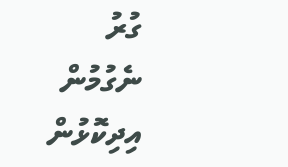ގުރު ނެގުމުން އިދިކޮޅުން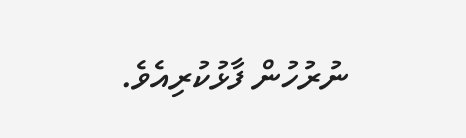ނުރުހުން ފާޅުކުރިއެވެ.